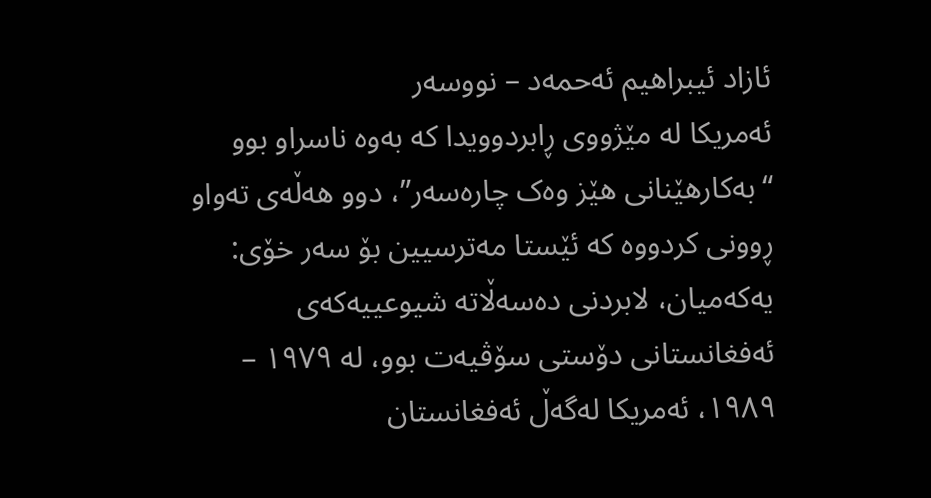ئازاد ئیبراهیم ئەحمەد – نووسەر
ئەمریکا لە مێژووی ڕابردوویدا کە بەوە ناسراو بوو “بەکارهێنانی هێز وەک چارەسەر”، دوو هەڵەی تەواو ڕوونی کردووە کە ئێستا مەترسیین بۆ سەر خۆی:
یەکەمیان، لابردنی دەسەڵاتە شیوعییەکەی ئەفغانستانی دۆستی سۆڤیەت بوو، لە ١٩٧٩ – ١٩٨٩، ئەمریکا لەگەڵ ئەفغانستان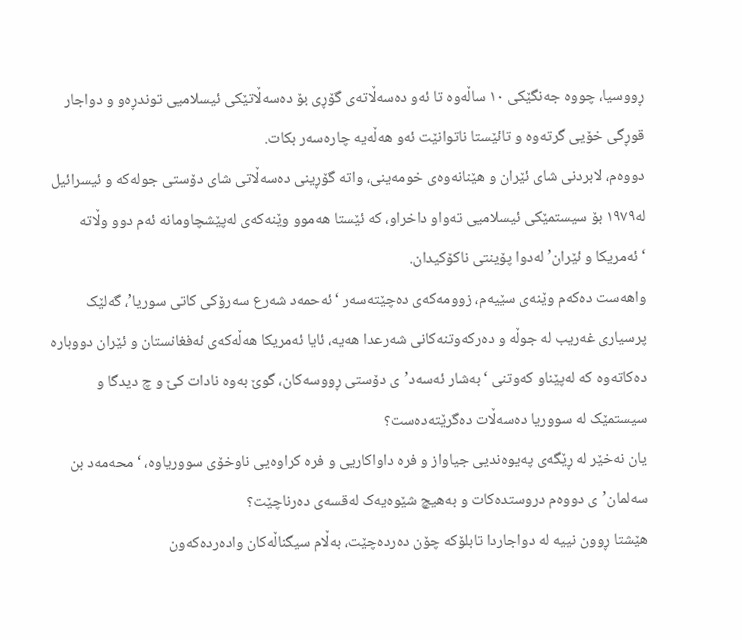ڕووسیا، چووە جەنگێکی ١٠ ساڵەوە تا ئەو دەسەڵاتەی گۆڕی بۆ دەسەڵاتێکی ئیسلامیی توندڕەو و دواجار قوڕگی خۆیی گرتەوە و تائێستا ناتوانێت ئەو هەڵەیە چارەسەر بکات.
دووەم، لابردنی شای ئێران و هێنانەوەی خومەینی، واتە گۆڕینی دەسەڵاتی شای دۆستی جولەکە و ئیسرائیل لە١٩٧٩ بۆ سیستمێکی ئیسلامیی تەواو داخراو، کە ئێستا هەموو وێنەکەی لەپێشچاومانە ئەم دوو وڵاتە ‘ئەمریکا و ئێران’ لەدوا پۆینتی ناکۆکیدان.
واهەست دەکەم وێنەی سێیەم، زوومەکەی دەچێتەسەر ‘ئەحمەد شەرع سەرۆکی کاتی سوریا’، گەلێک پرسیاری غەریب لە جوڵە و دەرکەوتنەکانی شەرعدا هەیە، ئایا ئەمریکا هەڵەکەی ئەفغانستان و ئێران دووبارە دەکاتەوە کە لەپێناو کەوتنی ‘بەشار ئەسەد’ی دۆستی ڕووسەکان، گوێ بەوە نادات کێ و چ دیدگا و سیستمێک لە سووریا دەسەڵات دەگرێتەدەست؟
یان نەخێر لە ڕێگەی پەیوەندیی جیاواز و فرە داواکاریی و فرە کراوەیی ناوخۆی سووریاوە، ‘محەمەد بن سەلمان’ی دووەم دروستدەکات و بەهیچ شێوەیەک لەقسەی دەرناچێت؟
هێشتا ڕوون نییە لە دواجاردا تابلۆکە چۆن دەردەچێت، بەڵام سیگناڵەکان وادەردەکەون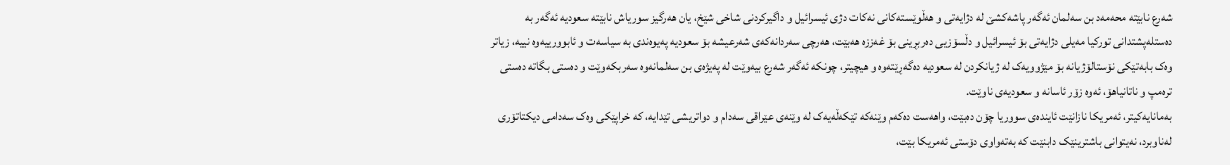شەرع نابێتە محەمەد بن سەلمان ئەگەر پاشەکشێ لە دژایەتی و هەڵوێستەکانی نەکات دژی ئیسرائیل و داگیرکردنی شاخی شێخ، یان هەرگیز سوریاش نابێتە سعودیە ئەگەر بە دەستلەپشتدانی تورکیا مەیلی دژایەتی بۆ ئیسرائیل و دڵسۆزیی دەربڕینی بۆ غەززە هەبێت، هەرچی سەردانەکەی شەرعیشە بۆ سعودیە پەیوەندی بە سیاسەت و ئابوورییەوە نییە، زیاتر وەک بابەتێکی نۆستالۆژیانە بۆ مێژوویەک لە ژیانکردن لە سعودیە دەگەڕێتەوە و هیچیتر، چونکە ئەگەر شەرع بیەوێت لە پەیژەی بن سەلمانەوە سەربکەوێت و دەستی بگاتە دەستی ترەمپ و ناتانیاهۆ، ئەوە زۆر ئاسانە و سعودیەی ناوێت.
بەمانایەکیتر، ئەمریکا نازانێت ئایندەی سووریا چۆن دەبێت، واهەست دەکەم وێنەکە تێکەڵەیەک لە وێنەی عێراقی سەدام و دواتریشی تێدایە، کە خراپێکی وەک سەدامی دیکتاتۆری لەناوبرد، نەیتوانی باشترینێک دابنێت کە بەتەواوی دۆستی ئەمریکا بێت،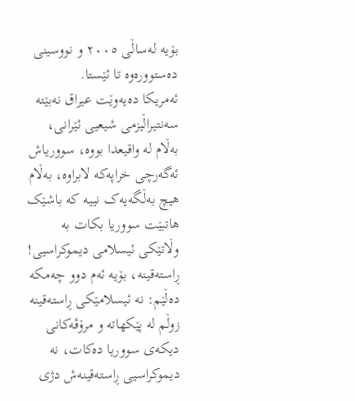بۆیە لەساڵی ٢٠٠٥ و نووسینی دەستوورەوە تا ئێستا.
ئەمریکا دەیەوێت عیراق نەبێتە سەنتیراڵیزمی شیعیی ئێرانی، بەڵام لە واقیعدا بووە، سووریاش ئەگەرچی خراپەکە لابراوە، بەڵام هیچ بەڵگەیەک نییە کە باشێک هاتبێت سووریا بکات بە وڵاتێکی ئیسلامی دیموکراسیی! ڕاستەقینە، بۆیە ئەم دوو چەمکە دەڵێم: نە ئیسلامێکی ڕاستەقینە زوڵم لە پێکهاتە و مرۆڤەکانی دیکەی سووریا دەکات، نە دیموکراسیی ڕاستەقینەش دژی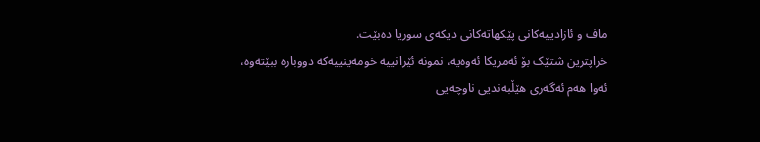ماف و ئازادییەکانی پێکهاتەکانی دیکەی سوریا دەبێت.
خراپترین شتێک بۆ ئەمریکا ئەوەیە، نمونە ئێرانییە خومەینییەکە دووبارە ببێتەوە، ئەوا هەم ئەگەری هێڵبەندیی ناوچەیی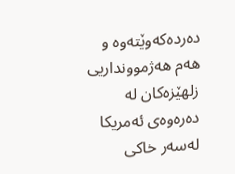دەردەکەوێتەوە و هەم هەژموونداریی زلهێزەکان لە دەرەوەی ئەمریکا لەسەر خاکی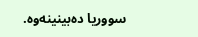سووریا دەبینینەوە.